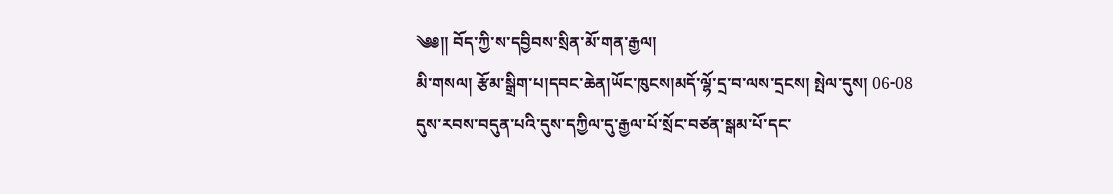༄༅།། བོད་ཀྱི་ས་དབྱིབས་སྲིན་མོ་གན་རྒྱལ།
མི་གསལ། རྩོམ་སྒྲིག་པ།དབང་ཆེན།ཡོང་ཁུངས།མདོ་ལྷོ་དྲ་བ་ལས་དྲངས། སྤེལ་དུས། 06-08
དུས་རབས་བདུན་པའི་དུས་དཀྱིལ་དུ་རྒྱལ་པོ་སྲོང་བཙན་སྒམ་པོ་དང་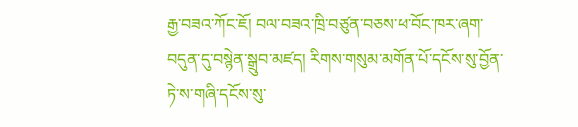རྒྱ་བཟའ་ཀོང་ཇོ། བལ་བཟའ་ཁྲི་བཙུན་བཅས་ཕ་བོང་ཁར་ཞག་བདུན་དུ་བསྙེན་སྒྲུབ་མཛད། རིགས་གསུམ་མགོན་པོ་དངོས་སུ་བྱོན་ཏེ་ས་གཞི་དངོས་སུ་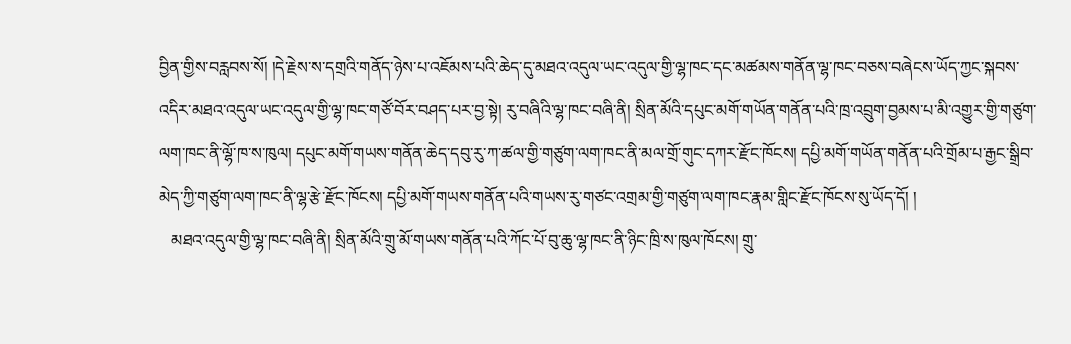བྱིན་གྱིས་བརླབས་སོ། །དེ་རྗེས་ས་དགྲའི་གནོད་ཉེས་པ་འཇོམས་པའི་ཆེད་དུ་མཐའ་འདུལ་ཡང་འདུལ་གྱི་ལྷ་ཁང་དང་མཚམས་གནོན་ལྷ་ཁང་བཅས་བཞེངས་ཡོད་ཀྱང་སྐབས་འདིར་མཐའ་འདུལ་ཡང་འདུལ་གྱི་ལྷ་ཁང་གཙོ་བོར་བཤད་པར་བྱ་སྟེ། རུ་བཞིའི་ལྷ་ཁང་བཞི་ནི། སྲིན་མོའི་དཔུང་མགོ་གཡོན་གནོན་པའི་ཁྲ་འབྲུག་བྱམས་པ་མི་འགྱུར་གྱི་གཙུག་ལག་ཁང་ནི་ལྷོ་ཁ་ས་ཁུལ། དཔུང་མགོ་གཡས་གནོན་ཆེད་དབུ་རུ་ཀ་ཚལ་གྱི་གཙུག་ལག་ཁང་ནི་མལ་གྲོ་གུང་དཀར་རྫོང་ཁོངས། དཔྱི་མགོ་གཡོན་གནོན་པའི་གྲོམ་པ་རྒྱང་སྒྲིབ་མེད་ཀྱི་གཙུག་ལག་ཁང་ནི་ལྷ་རྩེ་རྫོང་ཁོངས། དཔྱི་མགོ་གཡས་གནོན་པའི་གཡས་རུ་གཙང་འགྲམ་གྱི་གཙུག་ལག་ཁང་རྣམ་གླིང་རྫོང་ཁོངས་སུ་ཡོད་དོ། །
   མཐའ་འདུལ་གྱི་ལྷ་ཁང་བཞི་ནི། སྲིན་མོའི་གྲུ་མོ་གཡས་གནོན་པའི་ཀོང་པོ་བུ་ཆུ་ལྷ་ཁང་ནི་ཉིང་ཁྲི་ས་ཁུལ་ཁོངས། གྲུ་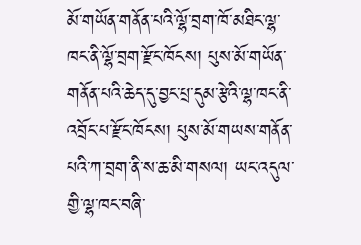མོ་གཡོན་གནོན་པའི་ལྷོ་བྲག་ཁོ་མཐིང་ལྷ་ཁང་ནི་ལྷོ་བྲག་རྫོང་ཁོངས། པུས་མོ་གཡོན་གནོན་པའི་ཆེད་དུ་བྱང་པྲ་དུམ་རྩེའི་ལྷ་ཁང་ནི་འབྲོང་པ་རྫོང་ཁོངས། པུས་མོ་གཡས་གནོན་པའི་ཀ་བྲག་ནི་ས་ཆ་མི་གསལ། ཡང་འདུལ་གྱི་ལྷ་ཁང་བཞི་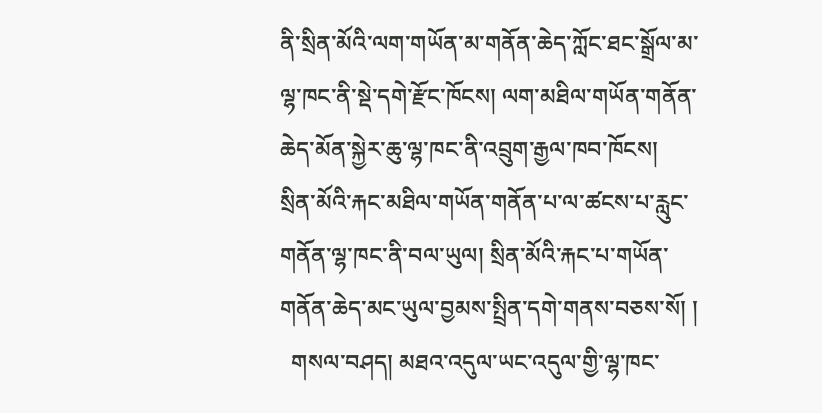ནི་སྲིན་མོའི་ལག་གཡོན་མ་གནོན་ཆེད་ཀློང་ཐང་སྒྲོལ་མ་ལྷ་ཁང་ནི་སྡེ་དགེ་རྫོང་ཁོངས། ལག་མཐིལ་གཡོན་གནོན་ཆེད་མོན་སྐྱེར་ཆུ་ལྷ་ཁང་ནི་འབྲུག་རྒྱལ་ཁབ་ཁོངས། སྲིན་མོའི་རྐང་མཐིལ་གཡོན་གནོན་པ་ལ་ཚངས་པ་རླུང་གནོན་ལྷ་ཁང་ནི་བལ་ཡུལ། སྲིན་མོའི་རྐང་པ་གཡོན་གནོན་ཆེད་མང་ཡུལ་བྱམས་སྤྲིན་དགེ་གནས་བཅས་སོ། །
  གསལ་བཤད། མཐའ་འདུལ་ཡང་འདུལ་གྱི་ལྷ་ཁང་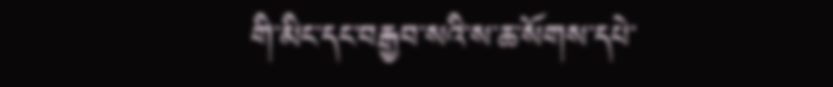གི་མིང་དང་བརྒྱབ་སའི་ས་ཆ་སོགས་དཔེ་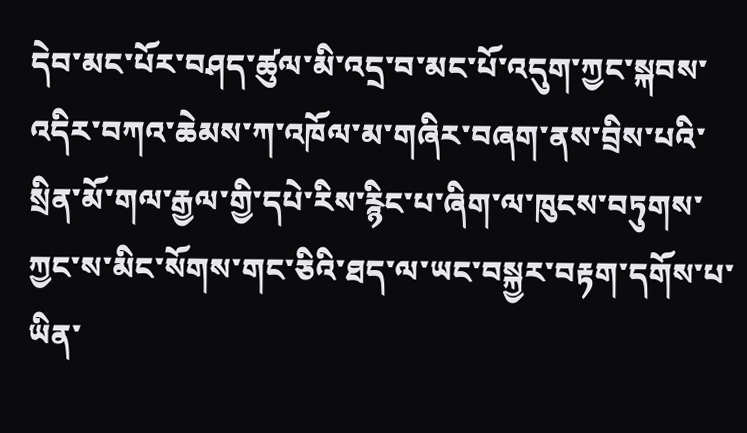དེབ་མང་པོར་བཤད་ཚུལ་མི་འདྲ་བ་མང་པོ་འདུག་ཀྱང་སྐབས་འདིར་བཀའ་ཆེམས་ཀ་འཁོལ་མ་གཞིར་བཞག་ནས་བྲིས་པའི་སྲིན་མོ་གལ་རྒྱལ་གྱི་དཔེ་རིས་རྙིང་པ་ཞིག་ལ་ཁུངས་བཏུགས་ཀྱང་ས་མིང་སོགས་གང་ཅིའི་ཐད་ལ་ཡང་བསྐྱར་བརྟག་དགོས་པ་ཡིན་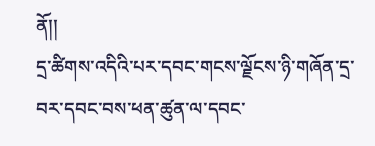ནོ།།
དྲ་ཚིགས་འདིའི་པར་དབང་གངས་ལྗོངས་ཉི་གཞོན་དྲ་བར་དབང་བས་ཕན་ཚུན་ལ་དབང་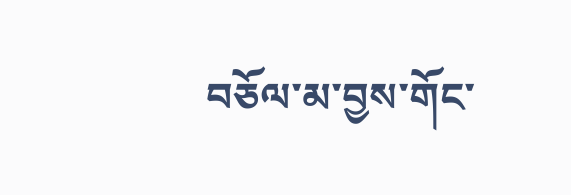བཅོལ་མ་བྱས་གོང་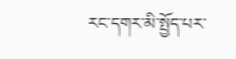རང་དགར་མི་སྤྱོད་པར་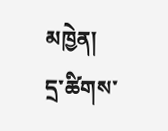མཁྱེན།
དྲ་ཚིགས་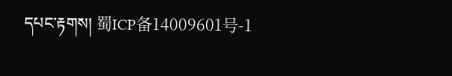དཔང་རྟགས། 蜀ICP备14009601号-1